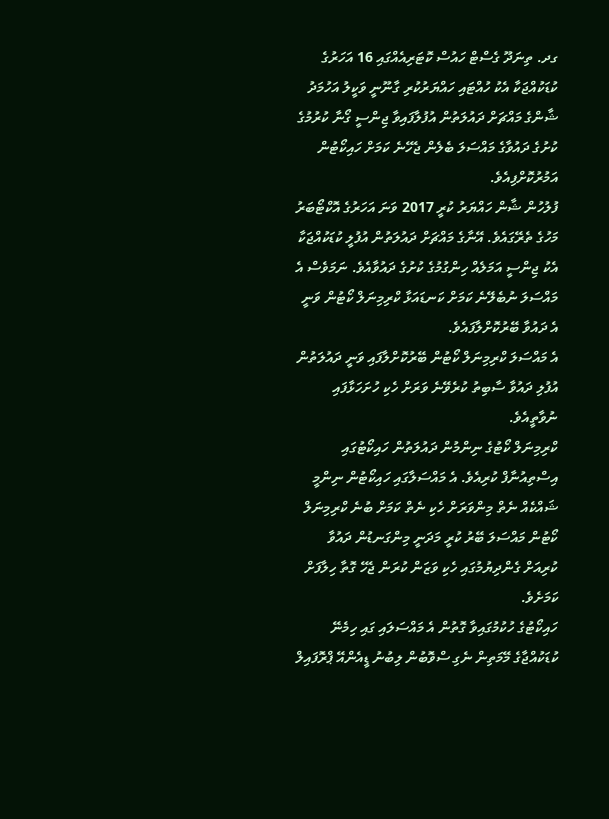ގދ. ތިނަދޫ ގެސްޓް ހައުސް ކޮޓަރިއެއްގައި 16 އަހަރުގެ ކުޑަކުއްޖަކާ އެކު ހުއްޓައި ހައްޔަރުކުރި ގާނޫނީ ވަކީލު އަހުމަދު ޝާންގެ މައްޗަށް ދައުލަތުން އުފުލާފައިވާ ޖިންސީ ގޯނާ ކުރުމުގެ ކުށުގެ ދައުވާގެ މައްސަލަ ބެލެން ޖެހޭނެ ކަމަށް ހައިކޯޓުން އަމުރުކޮށްފިއެވެ.
ފުލުހުން ޝާން ހައްޔަރު ކުރީ 2017 ވަނަ އަހަރުގެ އޮކްޓޯބަރު މަހުގެ ތެރޭގައެވެ. އޭނާގެ މައްޗަށް ދައުލަތުން އުފުލީ ކުޑަކުއްޖަކާ އެކު ޖިންސީ އަމަލެއް ހިންގުމުގެ ކުށުގެ ދައުވާއެވެ. ނަމަވެސް އެ މައްސަލަ ނުބެލޭނެ ކަމަށް ކަނޑައަޅާ ކްރިމިނަލް ކޯޓުން ވަނީ އެ ދައުވާ ބޭރުކޮށްލާފައެވެ.
އެ މައްސަލަ ކްރިމިނަލް ކޯޓުން ބޭރުކޮށްލާފައި ވަނީ ދައުލަތުން އުފުލި ދައުވާ ސާބިތު ކުރެވޭނެ ވަރަށް ހެކި ހުށަހަޅާފައި ނުވާތީއެވެ.
ކްރިމިނަލް ކޯޓުގެ ނިންމުން ދައުލަތުން ހައިކޯޓުގައި އިސްތިއުނާފް ކުރިއެވެ. އެ މައްސަލާގައި ހައިކޯޓުން ނިންމީ ޝައްކެއް ނެތް މިންވަރަށް ހެކި ނެތް ކަމަށް ބުނެ ކްރިމިނަލް ކޯޓުން މައްސަލަ ބޭރު ކުރީ މަދަނީ މިންގަނޑުން ދައުވާ ކުރިއަށް ގެންދިޔުމުގައި ހެކި ވަޒަން ކުރަން ޖެހޭ ގޮތާ ހިލާފަށް ކަމަށެވެ.
ހައިކޯޓުގެ ހުކުމުގައިވާ ގޮތުން އެ މައްސަލައި ގައި ހިމެނޭ ކުޑަކުއްޖާގެ މޭމަތިން ނެގި ސްވޮބުން ލިބުނު ޑީއެންއޭ ޕްރޮފައިލް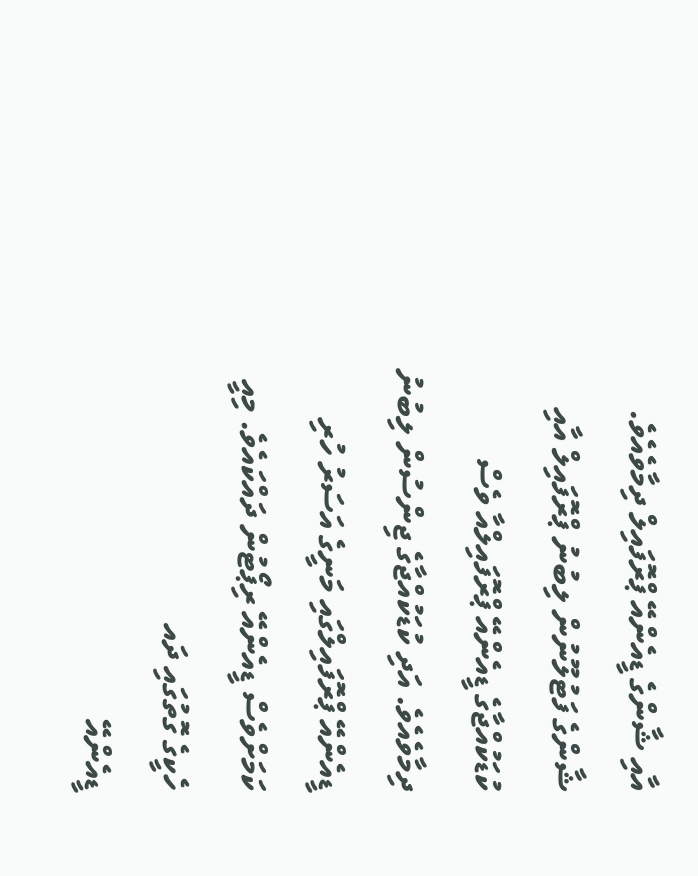އާއި ޝާންގެ ޑީއެންއޭ ޕްރޮފައިލް ދިމާވެއެވެ. ޝާންގެ ފަޓުލޫނުން ލިބުނު ޕްރޮފައިލް އާއި ކުޑަކުއްޖާގެ ޑީއެންއޭ ޕްރޮފައިލްއާ ވެސް ދިމާވެއެވެ. އަދި ކުޑަކުއްޖާގެ ޖިންސުން ލިބުނު ޑީއެންއޭ ޕްރޮފައިލްގައި މަނީގެ އަސަރު ހުރި ކަމަށްވެސް ޑީއެންއޭ ރިޕޯޓުން ދައްކައެވެ. މިއީ ހެކީގެ ގޮތުގައި ދައ
ޑީއެންއޭ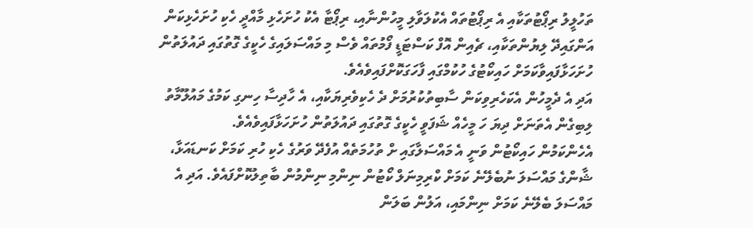ތަހުލީލު ރިޕޯޓުތަކާއި އެ ރިޕޯޓުތައް އެކުލަވާލި މީހުންނާއި، ރިޕޯޓާ އެކު ހުށަހެޅި މާއްދީ ހެކި ހުށަހެޅިކަން އަންގައިދޭ ލިޔުންތަކާއި، ޗެއިން އޮފް ކަސްޓަޑީ ފޯމުތައް ވެސް މި މައްސަލައިގެ ހެކީގެ ގޮތުގައި ދައުލަތުން ހުށަހަޅާފައިވާކަމަށް ހައިކޯޓުގެ ހުކުމްގައި ފާހަގަކޮށްފައިވެއެވެ.
އަދި އެ ދެމީހުން އެކަހެރިވިކަން ސާބިތުކުރުމަށް ދެ ހެކިވެރިޔަކާއި، އެ ހާދިސާ ހިނގި ކަމުގެ މައުލޫމާތު ލިބިގެން އެތަނަށް ދިޔަ ހަ މީހެއް ޝަފަވީ ހެކީގެ ގޮތުގައި ދައުލަތުން ހުށަހަޅާފައިވެއެވެ.
އެހެންކަމުން ހައިކޯޓުން ވަނީ އެ މައްސަލާގައި ށް ތުހުމަތެއް އުފެދޭ ވަރުގެ ހެކި ހުރި ކަމަށް ކަނޑައަޅާ، ޝާންގެ މައްސަލަ ނުބެލޭނެ ކަމަށް ކްރިމިނަލް ކޯޓުން ނިންމި ނިންމުން ބާތިލުކޮށްފައެވެ. އަދި އެ މައްސަލަ ބެލޭނެ ކަމަށް ނިންމައި، އަލުން ބަލަން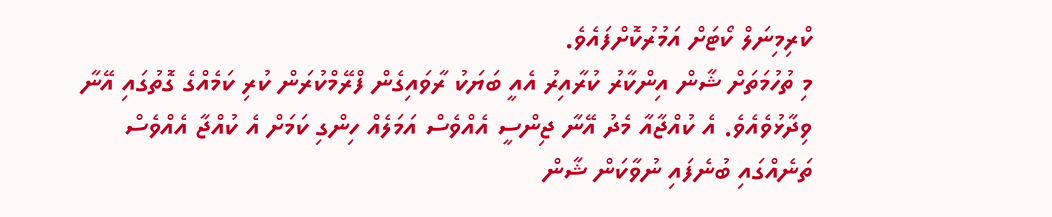ކްރިމިނަލް ކޯޓަށް އަމުރުކޮށްފައެވެ.
މި ތުހުމަތަށް ޝާން އިންކާރު ކުރާއިރު އެއީ ބަޔަކު ރާވައިގެން ފްރޭމްކުރަން ކުރި ކަމެއްގެ ގޮތުގައި އޭނާ ވިދާޅުވެއެވެ. އެ ކުއްޖާއާ މެދު އޭނާ ޖިންސީ އެއްވެސް އަމަލެއް ހިންގި ކަމަށް އެ ކުއްޖާ އެއްވެސް ތަނެއްގައި ބުނެފައި ނުވާކަން ޝާން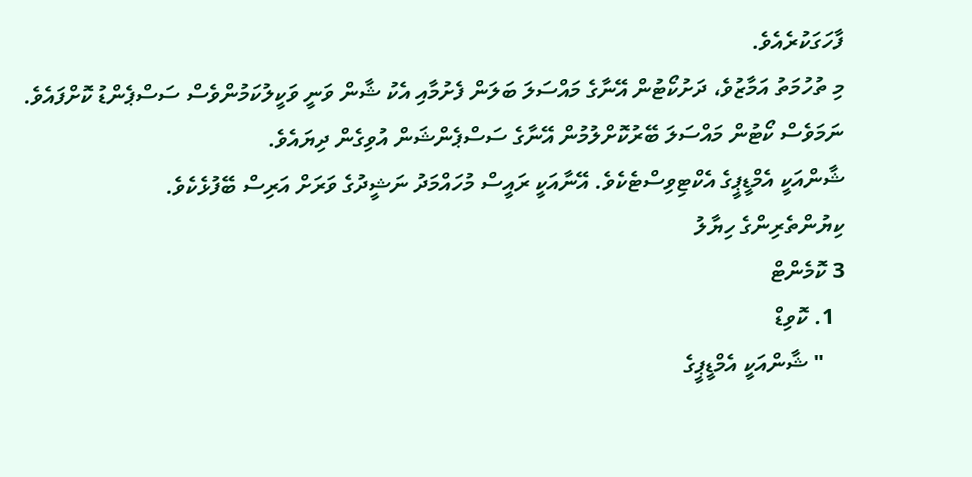ފާހަގަކުރެއެވެ.
މި ތުހުމަތު އަމާޒުވެ، ދަށުކޯޓުން އޭނާގެ މައްސަލަ ބަލަން ފެށުމާއި އެކު ޝާން ވަނީ ވަކީލުކަމުންވެސް ސަސްޕެންޑު ކޮށްފައެވެ. ނަމަވެސް ކޯޓުން މައްސަލަ ބޭރުކޮށްލުމުން އޭނާގެ ސަސްޕެންޝަން އުވިގެން ދިޔައެވެ.
ޝާންއަކީ އެމްޑީޕީގެ އެކްޓިވިސްޓެކެވެ. އޭނާއަކީ ރައީސް މުހައްމަދު ނަޝީދުގެ ވަރަށް އަރިސް ބޭފުޅެކެވެ.
ކިޔުންތެރިންގެ ހިޔާލު
3 ކޮމެންޓް
  1. ކޮވިޑް
    " ޝާންއަކީ އެމްޑީޕީގެ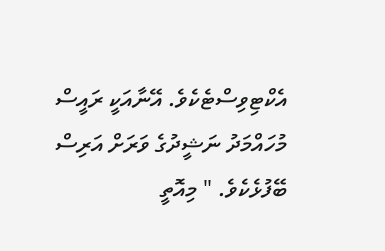އެކްޓިވިސްޓެކެވެ. އޭނާއަކީ ރައީސް މުހައްމަދު ނަޝީދުގެ ވަރަށް އަރިސް ބޭފުޅެކެވެ. " މިއޮތީ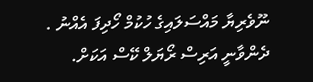ނޫވެރިޔާ މައްސަލައިގެ ހުކުމް ހޯދިފަ އެއްނު . ދެންވާނީ އަރިސް ރޯޔަލް ކޭސް އަކަށް.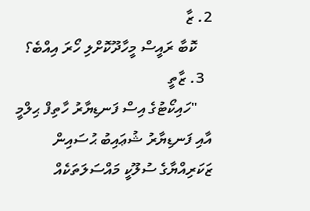2. ޒާ
    ކޮބާ ރައީސް މީހާދޫކޮށްލި ހޯރަ އިއްބެ؟
  3. ޒާތީ
    "ހައިކޯޓުގެ އިސް ފަނޑިޔާރު ހާތިފް ޙިލްމީ އާއި ފަނޑިޔާރު ޝުޢައިބު ޙުސައިން ޒަކަރިއްޔާގެ ސުލޫކީ މައްސަލަތަކެއް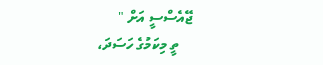ޖޭއެސްސީ އަށް "
    ތީ މިކަމުގެ ހަސަދަ،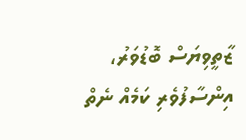ޒާތީވިޔަސް ބޮޑުވަރު، އިންސާފުވެރި ކަމެއް ނެތް